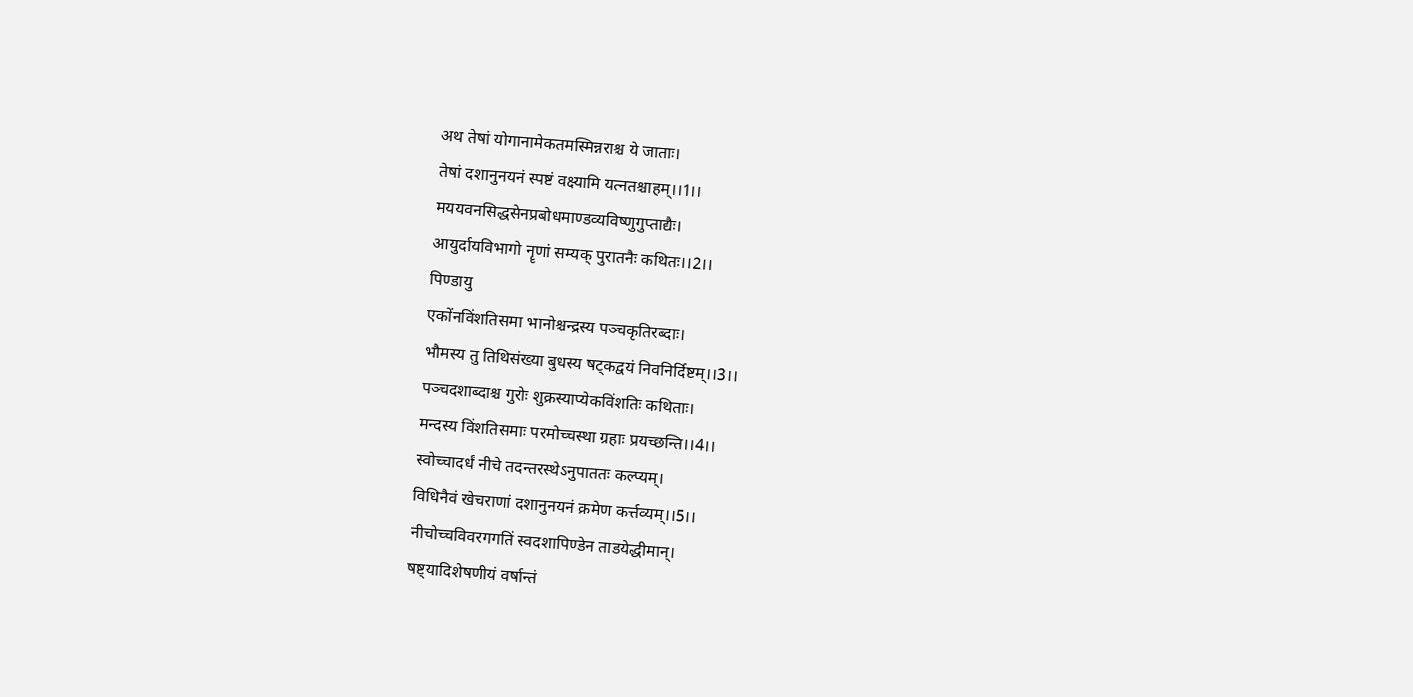अथ तेषां योगानामेकतमस्मिन्नराश्च ये जाताः।
तेषां दशानुनयनं स्पष्टं वक्ष्यामि यत्नतश्चाहम्।।1।।
मययवनसिद्धसेनप्रबोधमाण्डव्यविष्णुगुप्ताद्यैः।
आयुर्दायविभागो नॄणां सम्यक् पुरातनैः कथितः।।2।।
पिण्डायु
एकोंनविंशतिसमा भानोश्चन्द्रस्य पञ्चकृतिरब्दाः।
भौमस्य तु तिथिसंख्या बुधस्य षट्कद्वयं निवनिर्दिष्टम्।।3।।
पञ्चदशाब्दाश्च गुरोः शुक्रस्याप्येकविंशतिः कथिताः।
मन्दस्य विंशतिसमाः परमोच्चस्था ग्रहाः प्रयच्छन्ति।।4।।
स्वोच्चादर्धं नीचे तदन्तरस्थेऽनुपाततः कल्प्यम्।
विधिनैवं खेचराणां दशानुनयनं क्रमेण कर्त्तव्यम्।।5।।
नीचोच्चविवरगगतिं स्वदशापिण्डेन ताडयेद्धीमान्।
षष्ट्यादिशेषणीयं वर्षान्तं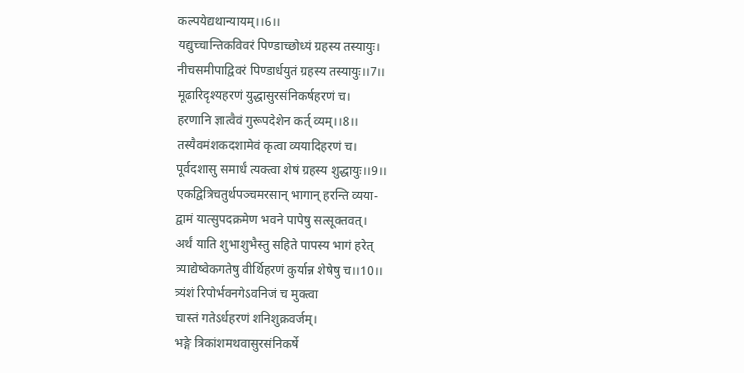कल्पयेद्यथान्यायम्।।6।।
यद्युच्चान्तिकविवरं पिण्डाच्छोध्यं ग्रहस्य तस्यायुः।
नीचसमीपाद्विवरं पिण्डार्धयुतं ग्रहस्य तस्यायुः।।7।।
मूढारिदृश्यहरणं युद्धासुरसंनिकर्षहरणं च।
हरणानि ज्ञात्वैवं गुरूपदेशेन कर्त् व्यम्।।8।।
तस्यैवमंशकदशामेवं कृत्वा व्ययादिहरणं च।
पूर्वदशासु समार्धं त्यक्त्वा शेषं ग्रहस्य शुद्धायुः।।9।।
एकद्वित्रिचतुर्थपञ्चमरसान् भागान् हरन्ति व्यया-
द्वामं यात्सुपदक्रमेण भवने पापेषु सत्सूक्तवत्।
अर्थं याति शुभाशुभैस्तु सहिते पापस्य भागं हरेत्
त्र्याद्येष्वेकगतेषु वीर्थिहरणं कुर्यान्न शेषेषु च।।10।।
त्र्यंशं रिपोर्भवनगेऽवनिजं च मुक्त्वा
चास्तं गतेऽर्धहरणं शनिशुक्रवर्जम्।
भङ्गे त्रिकांशमथवासुरसंनिकर्षे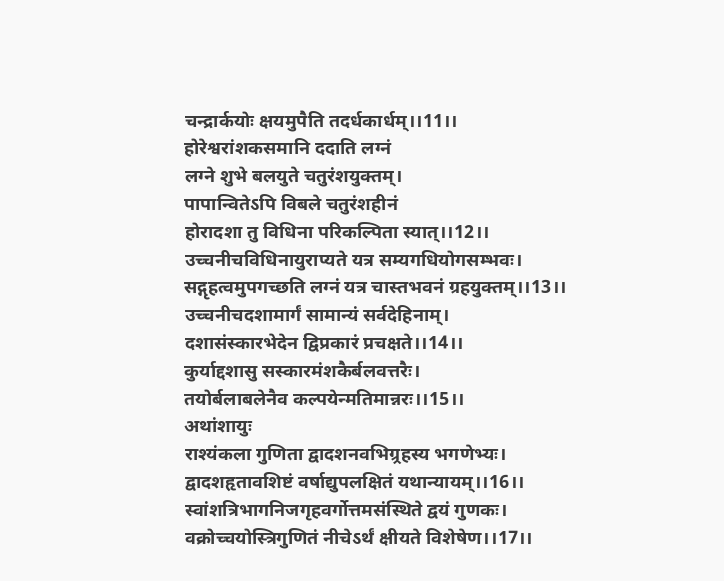चन्द्रार्कयोः क्षयमुपैति तदर्धकार्धम्।।11।।
होरेश्वरांशकसमानि ददाति लग्नं
लग्ने शुभे बलयुते चतुरंशयुक्तम्।
पापान्वितेऽपि विबले चतुरंशहीनं
होरादशा तु विधिना परिकल्पिता स्यात्।।12।।
उच्चनीचविधिनायुराप्यते यत्र सम्यगधियोगसम्भवः।
सद्गृहत्वमुपगच्छति लग्नं यत्र चास्तभवनं ग्रहयुक्तम्।।13।।
उच्चनीचदशामार्गं सामान्यं सर्वदेहिनाम्।
दशासंस्कारभेदेन द्विप्रकारं प्रचक्षते।।14।।
कुर्याद्दशासु सस्कारमंशकैर्बलवत्तरैः।
तयोर्बलाबलेनैव कल्पयेन्मतिमान्नरः।।15।।
अथांशायुः
राश्यंकला गुणिता द्वादशनवभिग्र्रहस्य भगणेभ्यः।
द्वादशहृतावशिष्टं वर्षाद्युपलक्षितं यथान्यायम्।।16।।
स्वांशत्रिभागनिजगृहवर्गोत्तमसंस्थिते द्वयं गुणकः।
वक्रोच्चयोस्त्रिगुणितं नीचेऽर्थं क्षीयते विशेषेण।।17।।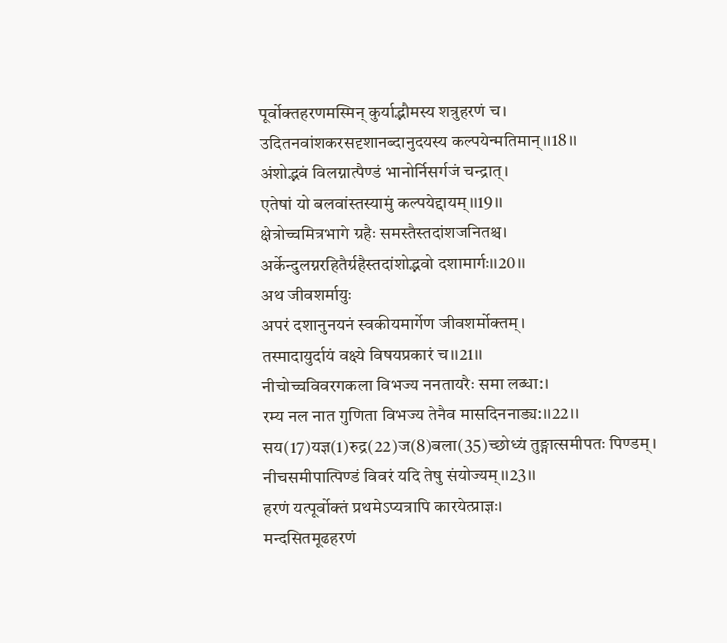पूर्वोक्तहरणमस्मिन् कुर्याद्भौमस्य शत्रुहरणं च।
उदितनवांशकरसदृशानब्दानुदयस्य कल्पयेन्मतिमान्।।18।।
अंशोद्भवं विलग्नात्पैण्डं भानोर्निसर्गजं चन्द्रात्।
एतेषां यो बलवांस्तस्यामुं कल्पयेद्दायम्।।19।।
क्षेत्रोच्चमित्रभागे ग्रहैः समस्तैस्तदांशजनितश्च।
अर्केन्दुलग्नरहितैर्ग्रहैस्तदांशोद्भवो दशामार्गः।।20।।
अथ जीवशर्मायुः
अपरं दशानुनयनं स्वकीयमार्गेण जीवशर्मोक्तम्।
तस्मादायुर्दायं वक्ष्ये विषयप्रकारं च।।21।।
नीचोच्चविवरगकला विभज्य ननतायरैः समा लब्धा:।
रम्य नल नात गुणिता विभज्य तेनैव मासदिननाड्य:।।22।।
सय(17)यज्ञ(1)रुद्र(22)ज(8)बला(35)च्छोध्यं तुङ्गात्समीपतः पिण्डम्।
नीचसमीपात्पिण्डं विवरं यदि तेषु संयोज्यम्।।23।।
हरणं यत्पूर्वोक्तं प्रथमेऽप्यत्रापि कारयेत्प्राज्ञः।
मन्दसितमूढहरणं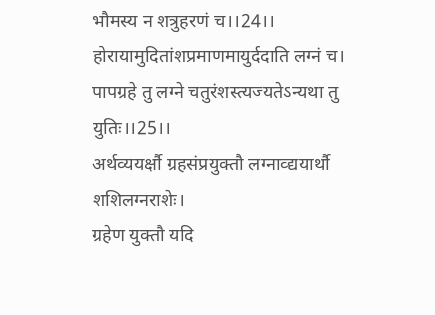भौमस्य न शत्रुहरणं च।।24।।
होरायामुदितांशप्रमाणमायुर्ददाति लग्नं च।
पापग्रहे तु लग्ने चतुरंशस्त्यज्यतेऽन्यथा तु युतिः।।25।।
अर्थव्ययर्क्षौ ग्रहसंप्रयुक्तौ लग्नाव्द्ययार्थौ शशिलग्नराशेः।
ग्रहेण युक्तौ यदि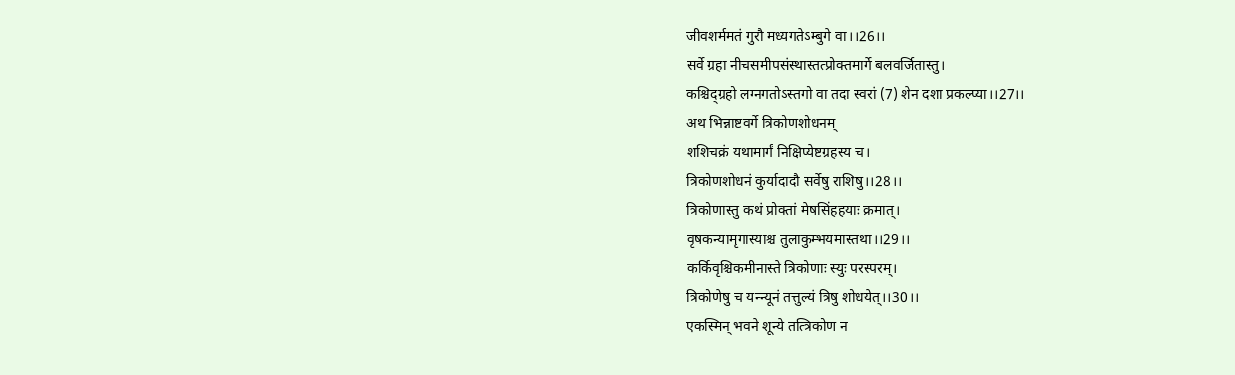जीवशर्ममतं गुरौ मध्यगतेऽम्बुगे वा।।26।।
सर्वे ग्रहा नीचसमीपसंस्थास्तत्प्रोक्तमार्गे बलवर्जितास्तु।
कश्चिद्ग्रहो लग्नगतोऽस्तगो वा तदा स्वरां (7) शेन दशा प्रकल्प्या।।27।।
अथ भिन्नाष्टवर्गे त्रिकोणशोधनम्
शशिचक्रं यथामार्गं निक्षिप्येष्टग्रहस्य च।
त्रिकोणशोधनं कुर्यादादौ सर्वेषु राशिषु।।28।।
त्रिकोणास्तु कथं प्रोक्तां मेषसिंहहयाः क्रमात्।
वृषकन्यामृगास्याश्च तुलाकुम्भयमास्तथा।।29।।
कर्किवृश्चिकमीनास्ते त्रिकोणाः स्युः परस्परम्।
त्रिकोणेषु च यन्न्यूनं तत्तुल्यं त्रिषु शोधयेत्।।30।।
एकस्मिन् भवने शून्ये तत्त्रिकोण न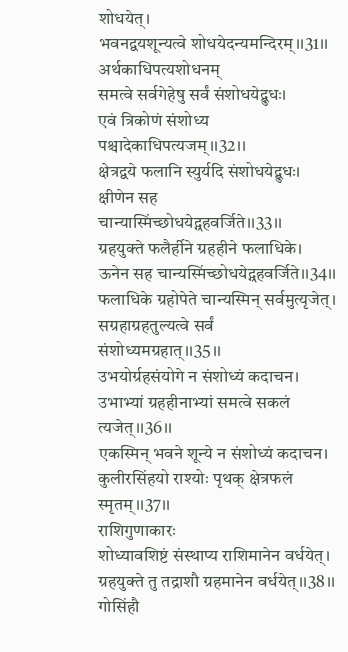शोधयेत्।
भवनद्वयशून्यत्वे शोधयेदन्यमन्दिरम्।।31।।
अर्थकाधिपत्यशोधनम्
समत्वे सर्वगेहेषु सर्वं संशोधयेद्बुधः।
एवं त्रिकोणं संशोध्य पश्चादेकाधिपत्यजम्।।32।।
क्षेत्रद्वये फलानि स्युर्यदि संशोधयेद्बुधः।
क्षीणेन सह चान्यास्मिंच्छोधयेद्ग्रहवर्जिते।।33।।
ग्रहयुक्ते फलैर्हीने ग्रहहीने फलाधिके।
ऊनेन सह चान्यस्मिंच्छोधयेद्ग्रहवर्जिते।।34।।
फलाधिके ग्रहोपेते चान्यस्मिन् सर्वमुत्यृजेत्।
सग्रहाग्रहतुल्यत्वे सर्वं संशोध्यमग्रहात्।।35।।
उभयोर्ग्रहसंयोगे न संशोध्यं कदाचन।
उभाभ्यां ग्रहहीनाभ्यां समत्वे सकलं त्यजेत्।।36।।
एकस्मिन् भवने शून्ये न संशोध्यं कदाचन।
कुलीरसिंहयो राश्योः पृथक् क्षेत्रफलं स्मृतम्।।37।।
राशिगुणाकारः
शोध्यावशिष्टं संस्थाप्य राशिमानेन वर्धयेत्।
ग्रहयुक्ते तु तद्राशौ ग्रहमानेन वर्धयेत्।।38।।
गोसिंहौ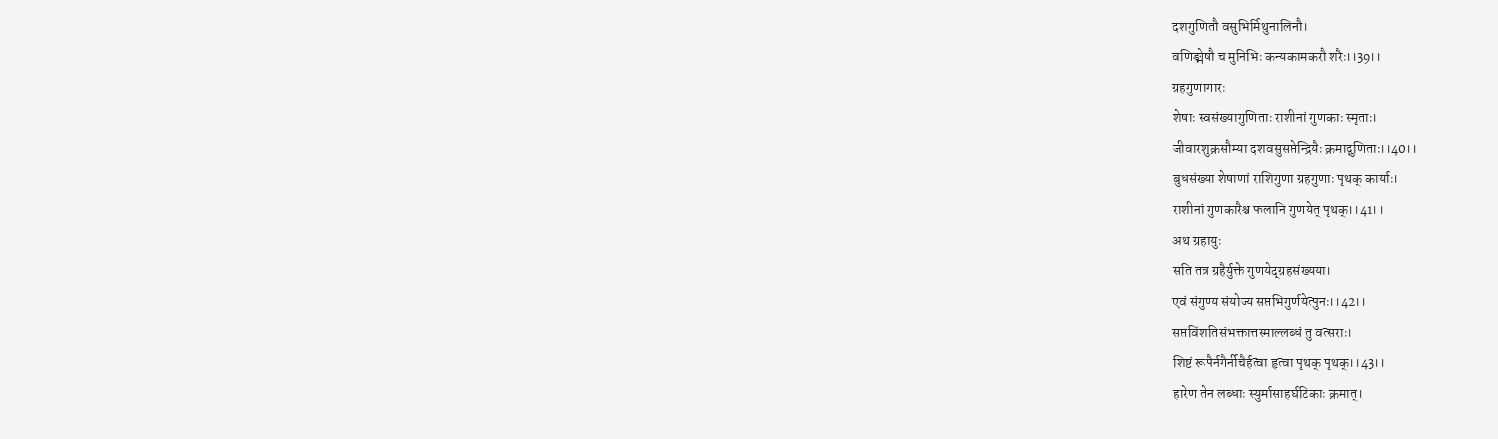दशगुणितौ वसुभिर्मिथुनालिनौ।
वणिङ्मेषौ च मुनिभिः कन्यकामकरौ शरैः।।39।।
ग्रहगुणागारः
शेषाः स्वसंख्यागुणिताः राशीनां गुणकाः स्मृताः।
जीवारशुक्रसौम्या दशवसुसप्तेन्द्रियैः क्रमाद्गुणिताः।।40।।
बुधसंख्या शेषाणां राशिगुणा ग्रहगुणाः पृथक् कार्याः।
राशीनां गुणकारैश्च फलानि गुणयेत् पृथक्।।41।।
अथ ग्रहायुः
सति तत्र ग्रहैर्युक्ते गुणयेद्ग्रहसंख्यया।
एवं संगुण्य संयोज्य सप्तभिगुर्णयेत्पुनः।।42।।
सप्तविंशतिसंभक्तात्तस्माल्लब्धं तु वत्सराः।
शिष्टं रूपैर्नगैर्नीचैर्हत्वा हृत्वा पृथक् पृथक्।।43।।
हारेण तेन लब्धाः स्युर्मासाहर्घटिकाः क्रमात्।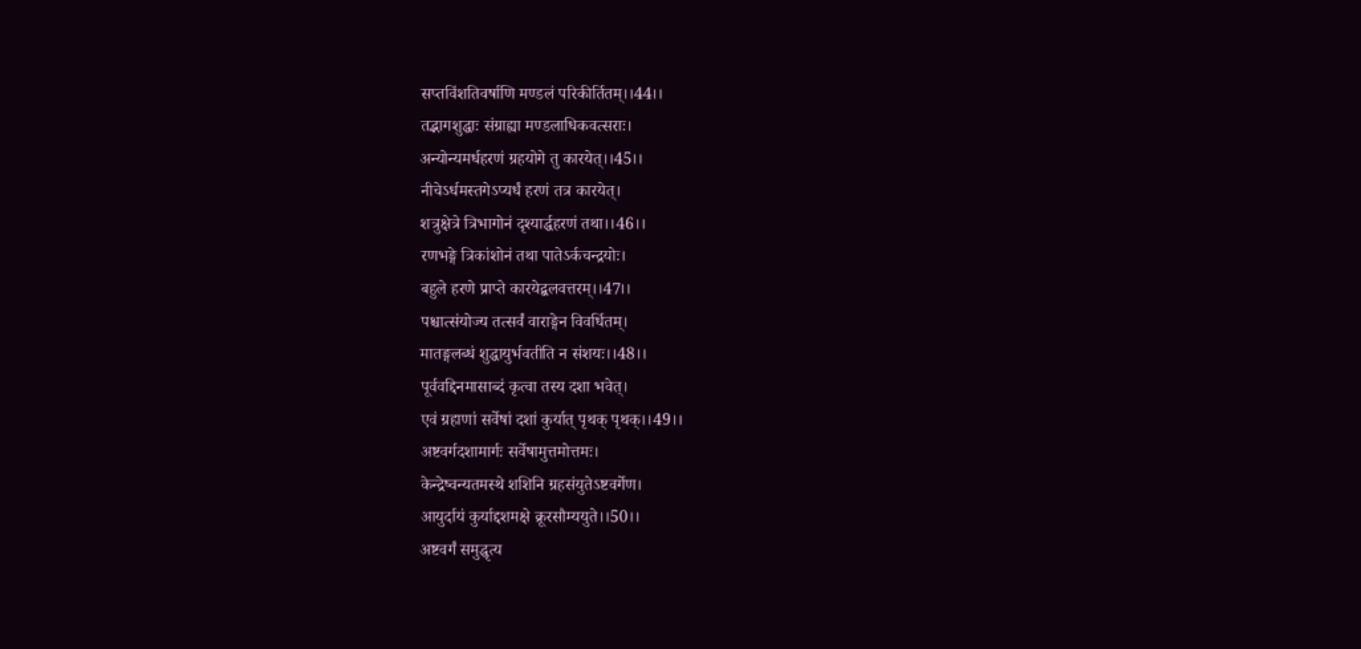सप्तविंशतिवर्षाणि मण्डलं परिकीर्तितम्।।44।।
तद्भागशुद्धाः संग्राह्या मण्डलाधिकवत्सराः।
अन्योन्यमर्धहरणं ग्रहयोगे तु कारयेत्।।45।।
नीचेऽर्धमस्तगेऽप्यर्धं हरणं तत्र कारयेत्।
शत्रुक्षेत्रे त्रिभागोनं दृश्यार्द्धहरणं तथा।।46।।
रणभङ्गे त्रिकांशोनं तथा पातेऽर्कचन्द्रयोः।
बहुले हरणे प्राप्ते कारयेद्बलवत्तरम्।।47।।
पश्चात्संयोज्य तत्सर्वं वाराङ्गेन विवर्धितम्।
मातङ्गलब्धं शुद्धायुर्भवतीति न संशयः।।48।।
पूर्ववद्दिनमासाब्दं कृत्वा तस्य दशा भवेत्।
एवं ग्रहाणां सर्वेषां दशां कुर्यात् पृथक् पृथक्।।49।।
अष्टवर्गदशामार्गः सर्वेषामुत्तमोत्तमः।
केन्द्रेष्वन्यतमस्थे शशिनि ग्रहसंयुतेऽष्टवर्गेण।
आयुर्दायं कुर्याद्दशमक्षे क्रूरसौम्ययुते।।50।।
अष्टवर्गं समुद्धृत्य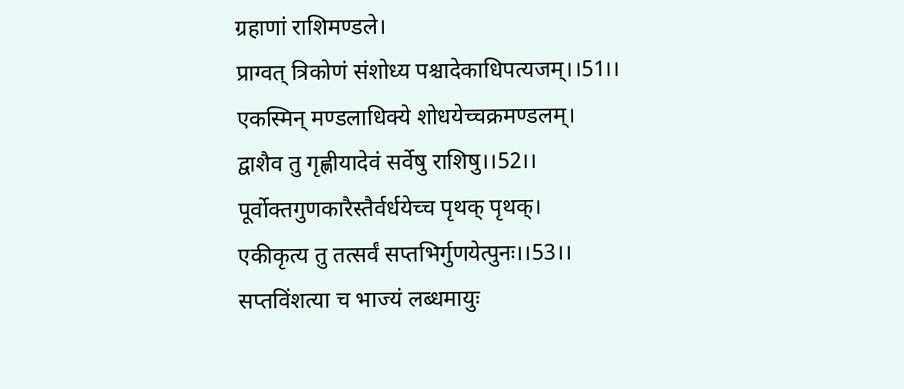ग्रहाणां राशिमण्डले।
प्राग्वत् त्रिकोणं संशोध्य पश्चादेकाधिपत्यजम्।।51।।
एकस्मिन् मण्डलाधिक्ये शोधयेच्चक्रमण्डलम्।
द्वाशैव तु गृह्णीयादेवं सर्वेषु राशिषु।।52।।
पूर्वोक्तगुणकारैस्तैर्वर्धयेच्च पृथक् पृथक्।
एकीकृत्य तु तत्सर्वं सप्तभिर्गुणयेत्पुनः।।53।।
सप्तविंशत्या च भाज्यं लब्धमायुः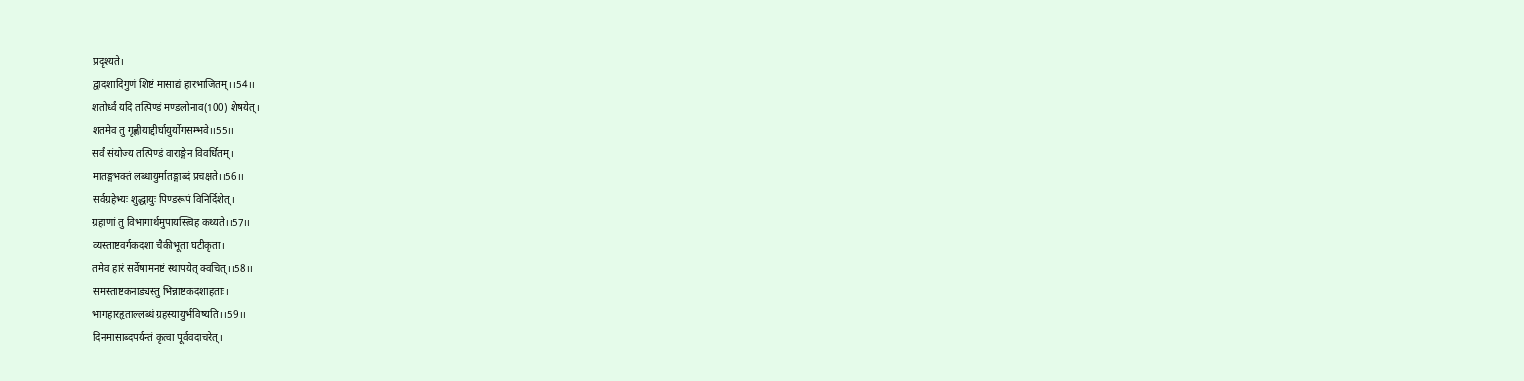प्रदृश्यते।
द्वादशादिगुणं शिष्टं मासाद्यं हारभाजितम्।।54।।
शतोर्ध्वं यदि तत्पिण्डं मण्डलोनाव(100) शेषयेत्।
शतमेव तु गृह्णीयाद्दीर्घायुर्योगसम्भवे।।55।।
सर्वं संयोज्य तत्पिण्डं वाराङ्गेन विवर्धितम्।
मातङ्गभक्तं लब्धायुर्मातङ्गाब्दं प्रचक्षते।।56।।
सर्वग्रहेभ्यः शुद्धायुः पिण्डरूपं विनिर्दिशेत्।
ग्रहाणां तु विभागार्थमुपायस्त्विह कथ्यते।।57।।
व्यस्ताष्टवर्गकदशा चैकीभूता घटीकृता।
तमेव हारं सर्वेषामनष्टं स्थापयेत् क्वचित्।।58।।
समस्ताष्टकनाड्यस्तु भिन्नाष्टकदशाहताः।
भागहारहृताल्लब्धं ग्रहस्यायुर्भविष्यति।।59।।
दिनमासाब्दपर्यन्तं कृत्वा पूर्ववदाचरेत्।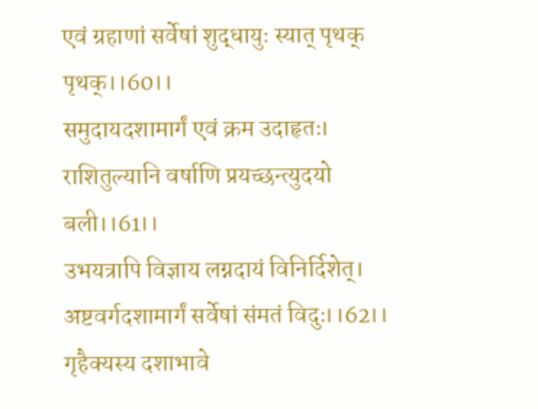एवं ग्रहाणां सर्वेषां शुद्धायुः स्यात् पृथक् पृथक्।।60।।
समुदायदशामार्गं एवं क्रम उदाहृतः।
राशितुल्यानि वर्षाणि प्रयच्छन्त्युदयो बली।।61।।
उभयत्रापि विज्ञाय लग्नदायं विनिर्दिशेत्।
अष्टवर्गदशामार्गं सर्वेषां संमतं विदुः।।62।।
गृहैक्यस्य दशाभावे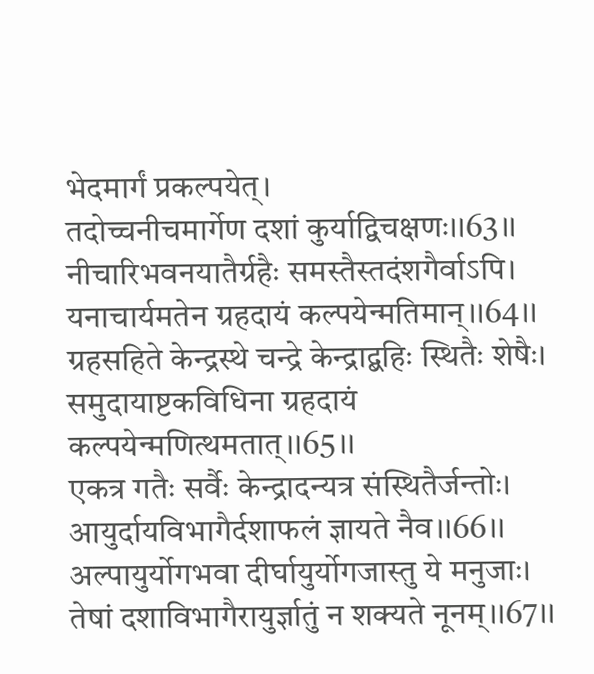भेदमार्गं प्रकल्पयेत्।
तदोच्चनीचमार्गेण दशां कुर्याद्विचक्षणः।।63।।
नीचारिभवनयातैर्ग्रहैः समस्तैस्तदंशगैर्वाऽपि।
यनाचार्यमतेन ग्रहदायं कल्पयेन्मतिमान्।।64।।
ग्रहसहिते केन्द्रस्थे चन्द्रे केन्द्राद्बहिः स्थितैः शेषैः।
समुदायाष्टकविधिना ग्रहदायं कल्पयेन्मणित्थमतात्।।65।।
एकत्र गतैः सर्वैः केन्द्रादन्यत्र संस्थितैर्जन्तोः।
आयुर्दायविभागैर्दशाफलं ज्ञायते नैव।।66।।
अल्पायुर्योगभवा दीर्घायुर्योगजास्तु ये मनुजाः।
तेषां दशाविभागैरायुर्ज्ञातुं न शक्यते नूनम्।।67।।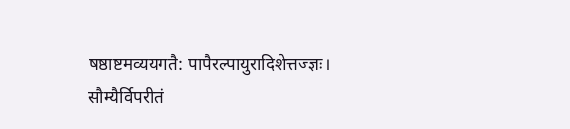षष्ठाष्टमव्ययगतै: पापैरल्पायुरादिशेत्तज्ज्ञः।
सौम्यैर्विपरीतं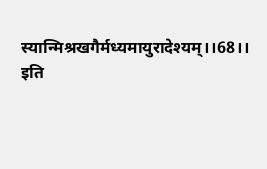स्यान्मिश्रखगैर्मध्यमायुरादेश्यम्।।68।।
इति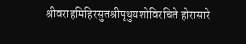श्रीवराहमिहिरसुतश्रीपृथुयशोविरचिते होरासारे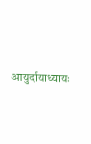आयुर्दायाध्यायः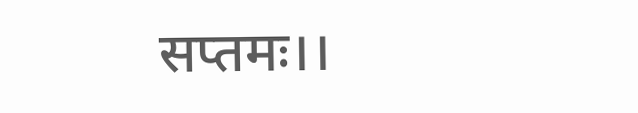सप्तमः।।